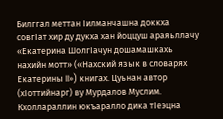Билггал меттан Iилманчашна доккха совгIат хир ду дукха хан йоццуш араяьллачу «Екатерина ШолгIачун дошамашкахь нахийн мотт» («Нахский язык в словарях Екатерины II») книгах. Цуьнан автор (хIоттийнарг) ву Мурдалов Муслим.
Кхоллараллин юкъаралло дика тIеэцна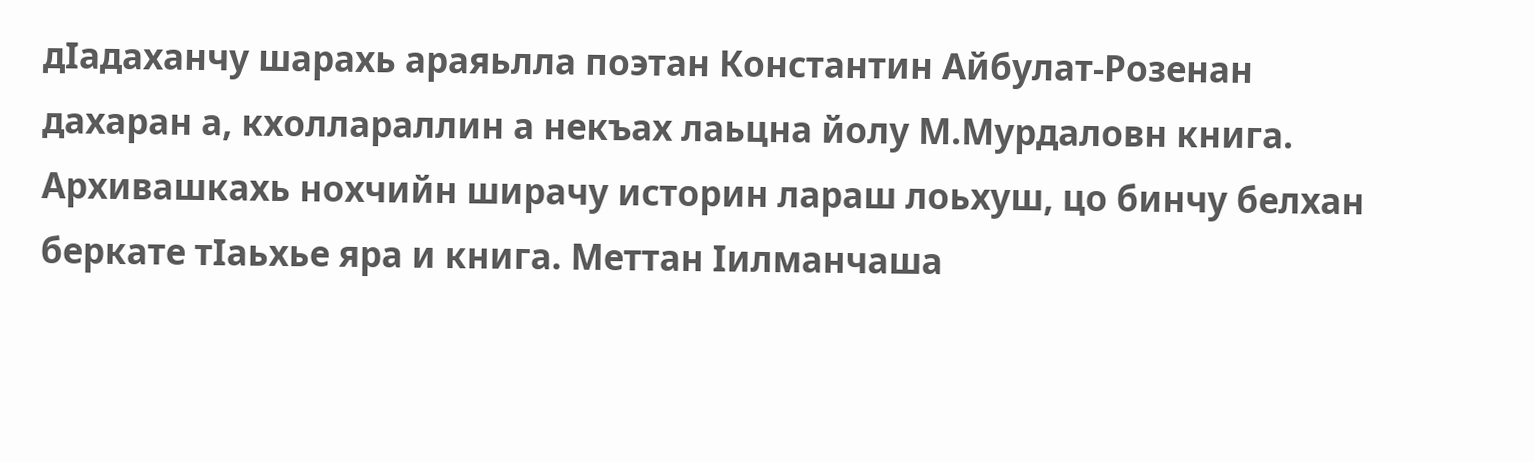дIадаханчу шарахь араяьлла поэтан Константин Айбулат-Розенан дахаран а, кхоллараллин а некъах лаьцна йолу М.Мурдаловн книга. Архивашкахь нохчийн ширачу историн лараш лоьхуш, цо бинчу белхан беркате тIаьхье яра и книга. Меттан Iилманчаша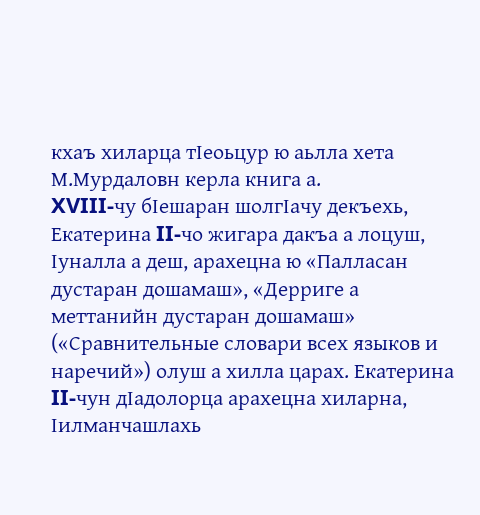кхаъ хиларца тIеоьцур ю аьлла хета М.Мурдаловн керла книга а.
XVIII-чу бIешаран шолгIачу декъехь, Екатерина II-чо жигара дакъа а лоцуш, Iуналла а деш, арахецна ю «Палласан дустаран дошамаш», «Дерриге а меттанийн дустаран дошамаш» («Сравнительные словари всех языков и наречий») олуш а хилла царах. Екатерина II-чун дIадолорца арахецна хиларна, Iилманчашлахь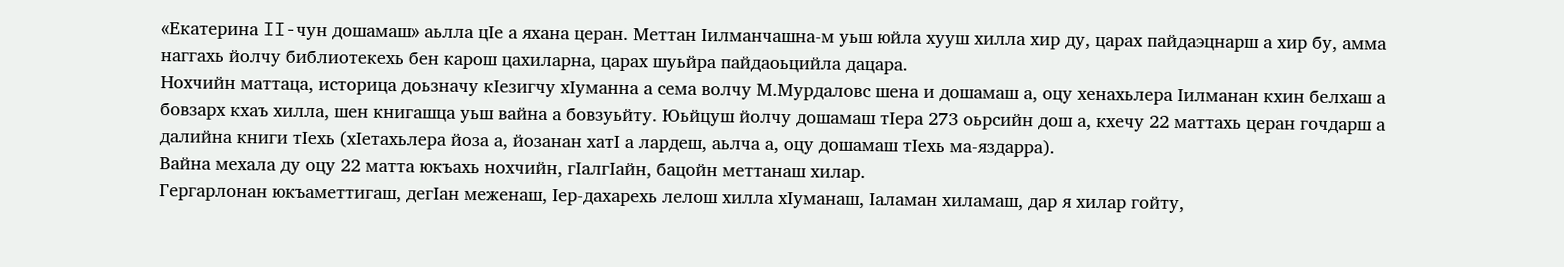«Екатерина II-чун дошамаш» аьлла цIе а яхана церан. Меттан Iилманчашна-м уьш юйла хууш хилла хир ду, царах пайдаэцнарш а хир бу, амма наггахь йолчу библиотекехь бен карош цахиларна, царах шуьйра пайдаоьцийла дацара.
Нохчийн маттаца, историца доьзначу кIезигчу хIуманна а сема волчу М.Мурдаловс шена и дошамаш а, оцу хенахьлера Iилманан кхин белхаш а бовзарх кхаъ хилла, шен книгашца уьш вайна а бовзуьйту. Юьйцуш йолчу дошамаш тIера 273 оьрсийн дош а, кхечу 22 маттахь церан гочдарш а далийна книги тIехь (хIетахьлера йоза а, йозанан хатI а лардеш, аьлча а, оцу дошамаш тIехь ма-яздарра).
Вайна мехала ду оцу 22 матта юкъахь нохчийн, гIалгIайн, бацойн меттанаш хилар.
Гергарлонан юкъаметтигаш, дегIан меженаш, Iер-дахарехь лелош хилла хIуманаш, Iаламан хиламаш, дар я хилар гойту,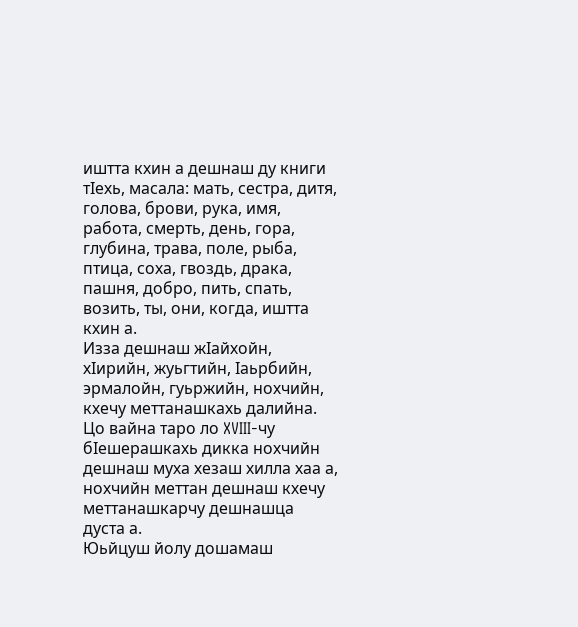иштта кхин а дешнаш ду книги тIехь, масала: мать, сестра, дитя, голова, брови, рука, имя, работа, смерть, день, гора, глубина, трава, поле, рыба, птица, соха, гвоздь, драка, пашня, добро, пить, спать, возить, ты, они, когда, иштта кхин а.
Изза дешнаш жIайхойн, хIирийн, жуьгтийн, Iаьрбийн, эрмалойн, гуьржийн, нохчийн, кхечу меттанашкахь далийна.
Цо вайна таро ло XVIII-чу бIешерашкахь дикка нохчийн дешнаш муха хезаш хилла хаа а, нохчийн меттан дешнаш кхечу меттанашкарчу дешнашца дуста а.
Юьйцуш йолу дошамаш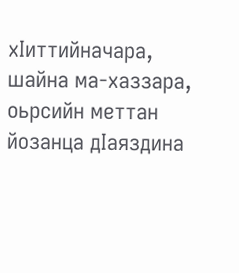хIиттийначара, шайна ма-хаззара, оьрсийн меттан йозанца дIаяздина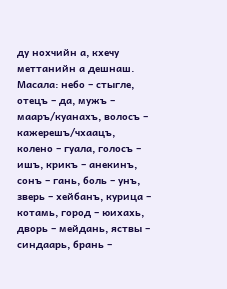ду нохчийн а, кхечу меттанийн а дешнаш.
Масала: небо – стыгле, отецъ – да, мужъ – мааръ/куанахъ, волосъ – кажерешъ/чхаацъ, колено – гуала, голосъ – ишъ, крикъ – анекинъ, сонъ – гань, боль – унъ, зверь – хейбанъ, курица – котамь, город – юихахь, дворь – мейдань, яствы – синдаарь, брань –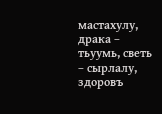мастахулу, драка – тьуумь, светь – сырлалу, здоровъ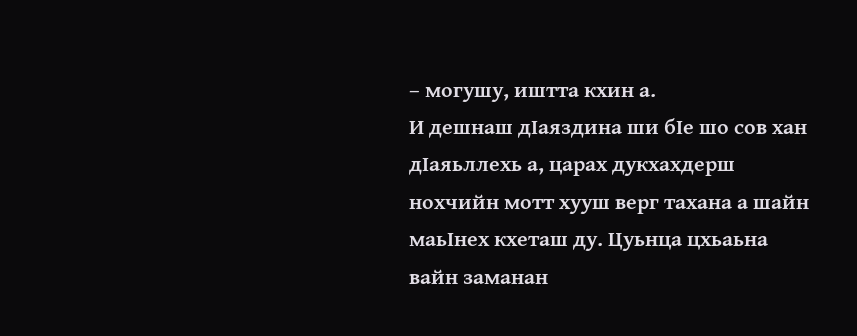– могушу, иштта кхин а.
И дешнаш дIаяздина ши бIе шо сов хан дIаяьллехь а, царах дукхахдерш нохчийн мотт хууш верг тахана а шайн маьIнех кхеташ ду. Цуьнца цхьаьна вайн заманан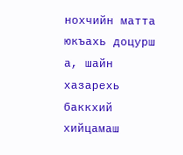нохчийн матта юкъахь доцурш а, шайн хазарехь баккхий хийцамаш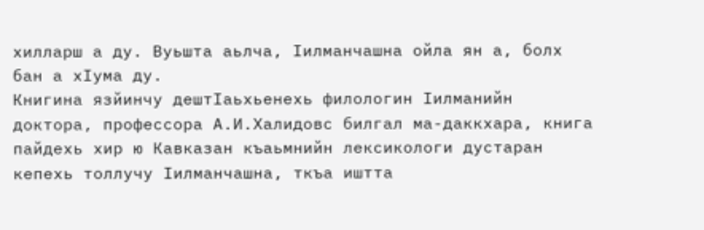хилларш а ду. Вуьшта аьлча, Iилманчашна ойла ян а, болх бан а хIума ду.
Книгина язйинчу дештIаьхьенехь филологин Iилманийн доктора, профессора А.И.Халидовс билгал ма-даккхара, книга пайдехь хир ю Кавказан къаьмнийн лексикологи дустаран кепехь толлучу Iилманчашна, ткъа иштта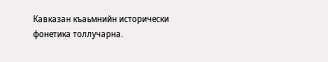Кавказан къаьмнийн исторически фонетика толлучарна.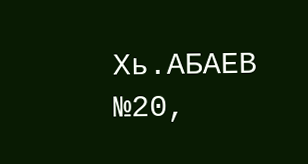Хь.АБАЕВ
№20,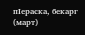пIераска, бекарг (март)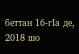беттан 16-гIа де, 2018 шо